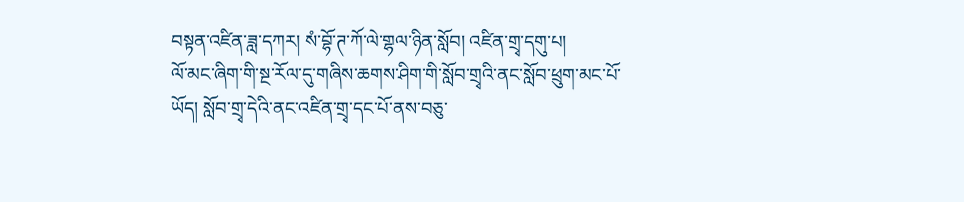བསྟན་འཛིན་ཟླ་དཀར། སཾ་བྷོ་ཊ་ཀོ་ལེ་གྷལ་ཉིན་སློབ། འཛིན་གྲྭ་དགུ་པ།
ལོ་མང་ཞིག་གི་སྔ་རོལ་དུ་གཞིས་ཆགས་ཤིག་གི་སློབ་གྲྭའི་ནང་སློབ་ཕྲུག་མང་པོ་ཡོད། སློབ་གྲྭ་དེའི་ནང་འཛིན་གྲྭ་དང་པོ་ནས་བཅུ་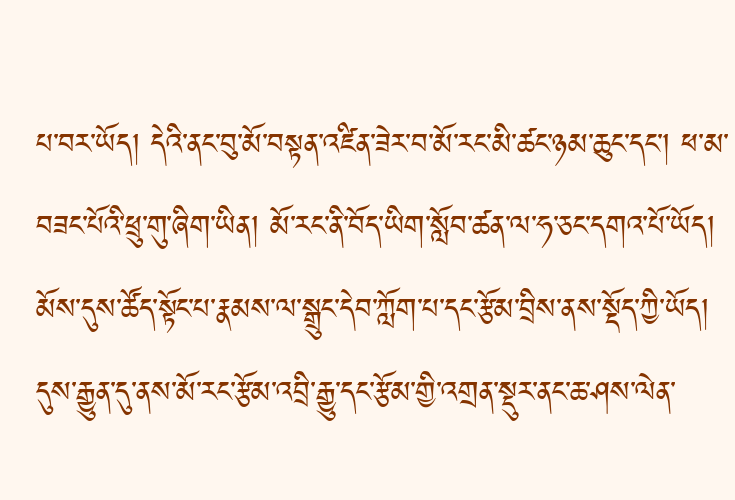པ་བར་ཡོད། དེའི་ནང་བུ་མོ་བསྟན་འཛིན་ཟེར་བ་མོ་རང་མི་ཚང་ཉམ་ཆུང་དང་། ཕ་མ་བཟང་པོའི་ཕྲུ་གུ་ཞིག་ཡིན། མོ་རང་ནི་བོད་ཡིག་སློབ་ཚན་ལ་ཧ་ཅང་དགའ་པོ་ཡོད། མོས་དུས་ཚོད་སྟོང་པ་རྣམས་ལ་སྒྲུང་དེབ་ཀློག་པ་དང་རྩོམ་བྲིས་ནས་སྡོད་ཀྱི་ཡོད།
དུས་རྒྱུན་དུ་ནས་མོ་རང་རྩོམ་འབྲི་རྒྱུ་དང་རྩོམ་གྱི་འགྲན་སྡུར་ནང་ཆ་ཤས་ལེན་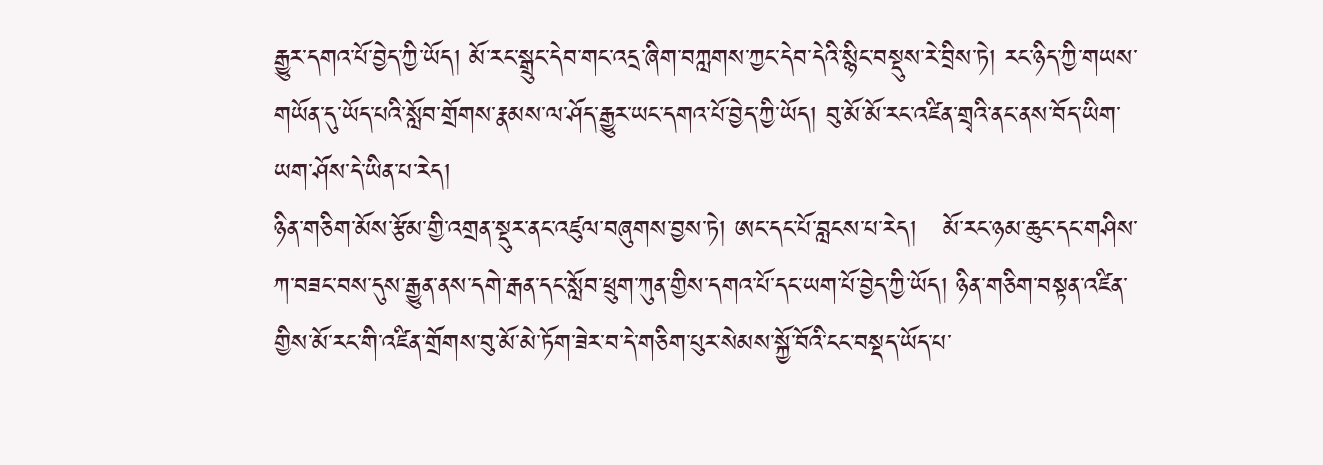རྒྱུར་དགའ་པོ་བྱེད་ཀྱི་ཡོད། མོ་རང་སྒྲུང་དེབ་གང་འདྲ་ཞིག་བཀླགས་ཀྱང་དེབ་དེའི་སྙིང་བསྡུས་རེ་བྲིས་ཏེ། རང་ཉིད་ཀྱི་གཡས་གཡོན་དུ་ཡོད་པའི་སློབ་གྲོགས་རྣམས་ལ་ཤོད་རྒྱུར་ཡང་དགའ་པོ་བྱེད་ཀྱི་ཡོད། བུ་མོ་མོ་རང་འཛིན་གྲྭའི་ནང་ནས་བོད་ཡིག་ཡག་ཤོས་དེ་ཡིན་པ་རེད།
ཉིན་གཅིག་མོས་རྩོམ་གྱི་འགྲན་སྡུར་ནང་འཛུལ་བཞུགས་བྱས་ཏེ། ཨང་དང་པོ་བླངས་པ་རེད།   མོ་རང་ཉམ་ཆུང་དང་གཤིས་ཀ་བཟང་བས་དུས་རྒྱུན་ནས་དགེ་རྒན་དང་སློབ་ཕྲུག་ཀུན་གྱིས་དགའ་པོ་དང་ཡག་པོ་བྱེད་ཀྱི་ཡོད། ཉིན་གཅིག་བསྟན་འཛིན་གྱིས་མོ་རང་གི་འཛིན་གྲོགས་བུ་མོ་མེ་ཏོག་ཟེར་བ་དེ་གཅིག་པུར་སེམས་སྐྱོ་བོའི་ངང་བསྡད་ཡོད་པ་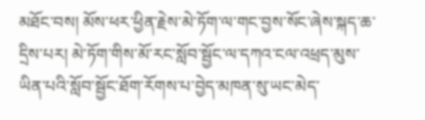མཐོང་བས། མོས་ཕར་ཕྱིན་རྗེས་མེ་ཏོག་ལ་གང་བྱས་སོང་ཞེས་སྐད་ཆ་དྲིས་པར། མེ་ཏོག་གིས་མོ་རང་སློབ་སྦྱོང་ལ་དཀའ་ངལ་འཕྲད་མུས་ཡིན་པའི་སློབ་སྦྱོང་ཐོག་རོགས་པ་བྱེད་མཁན་སུ་ཡང་མེད་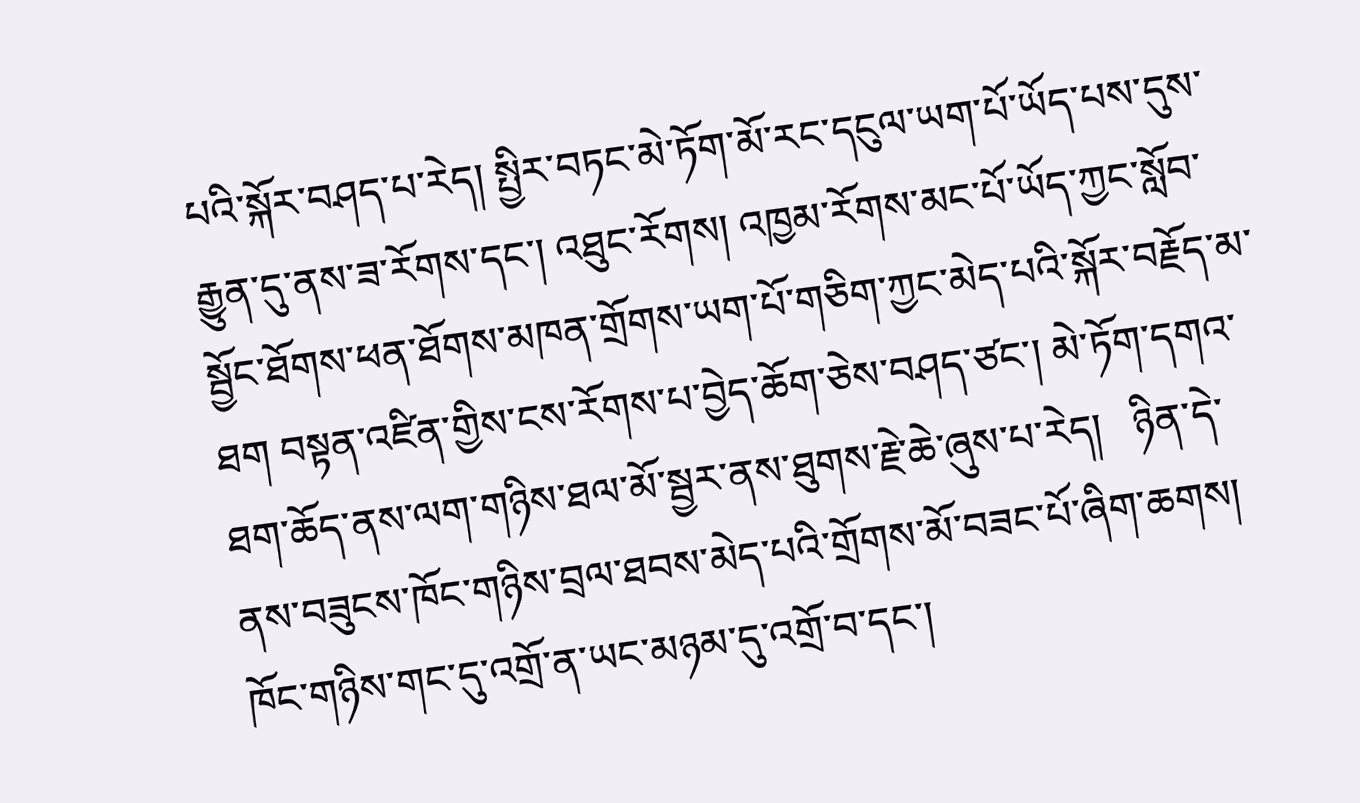པའི་སྐོར་བཤད་པ་རེད། སྤྱིར་བཏང་མེ་ཏོག་མོ་རང་དངུལ་ཡག་པོ་ཡོད་པས་དུས་རྒྱུན་དུ་ནས་ཟ་རོགས་དང་། འཐུང་རོགས། འཁྱམ་རོགས་མང་པོ་ཡོད་ཀྱང་སློབ་སྦྱོང་ཐོགས་ཕན་ཐོགས་མཁན་གྲོགས་ཡག་པོ་གཅིག་ཀྱང་མེད་པའི་སྐོར་བརྗོད་མ་ཐག བསྟན་འཛིན་གྱིས་ངས་རོགས་པ་བྱེད་ཆོག་ཅེས་བཤད་ཙང་། མེ་ཏོག་དགའ་ཐག་ཆོད་ནས་ལག་གཉིས་ཐལ་མོ་སྦྱར་ནས་ཐུགས་རྗེ་ཆེ་ཞུས་པ་རེད།   ཉིན་དེ་ནས་བཟུངས་ཁོང་གཉིས་བྲལ་ཐབས་མེད་པའི་གྲོགས་མོ་བཟང་པོ་ཞིག་ཆགས། ཁོང་གཉིས་གང་དུ་འགྲོ་ན་ཡང་མཉམ་དུ་འགྲོ་བ་དང་།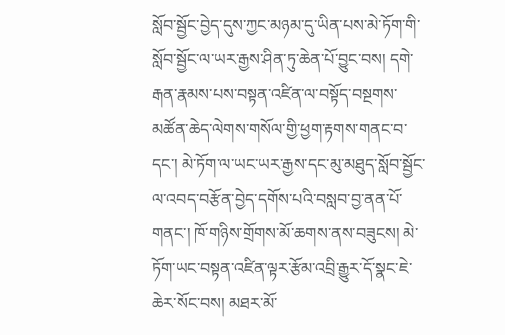སློབ་སྦྱོང་བྱེད་དུས་ཀྱང་མཉམ་དུ་ཡིན་པས་མེ་ཏོག་གི་སློབ་སྦྱོང་ལ་ཡར་རྒྱས་ཤིན་ཏུ་ཆེན་པོ་བྱུང་བས། དགེ་རྒན་རྣམས་པས་བསྟན་འཛིན་ལ་བསྟོད་བསྔགས་མཚོན་ཆེད་ལེགས་གསོལ་གྱི་ཕྱག་རྟགས་གནང་བ་དང་། མེ་ཏོག་ལ་ཡང་ཡར་རྒྱས་དང་མུ་མཐུད་སློབ་སྦྱོང་ལ་འབད་བརྩོན་བྱེད་དགོས་པའི་བསླབ་བྱ་ནན་པོ་གནང་། ཁོ་གཉིས་གྲོགས་མོ་ཆགས་ནས་བཟུངས། མེ་ཏོག་ཡང་བསྟན་འཛིན་ལྟར་རྩོམ་འབྲི་རྒྱུར་དོ་སྣང་ཇེ་ཆེར་སོང་བས། མཐར་མོ་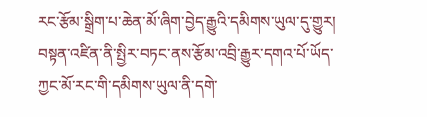རང་རྩོམ་སྒྲིག་པ་ཆེན་མོ་ཞིག་བྱེད་རྒྱུའི་དམིགས་ཡུལ་དུ་གྱུར། བསྟན་འཛིན་ནི་སྤྱིར་བཏང་ནས་རྩོམ་འབྲི་རྒྱུར་དགའ་པོ་ཡོད་ཀྱང་མོ་རང་གི་དམིགས་ཡུལ་ནི་དགེ་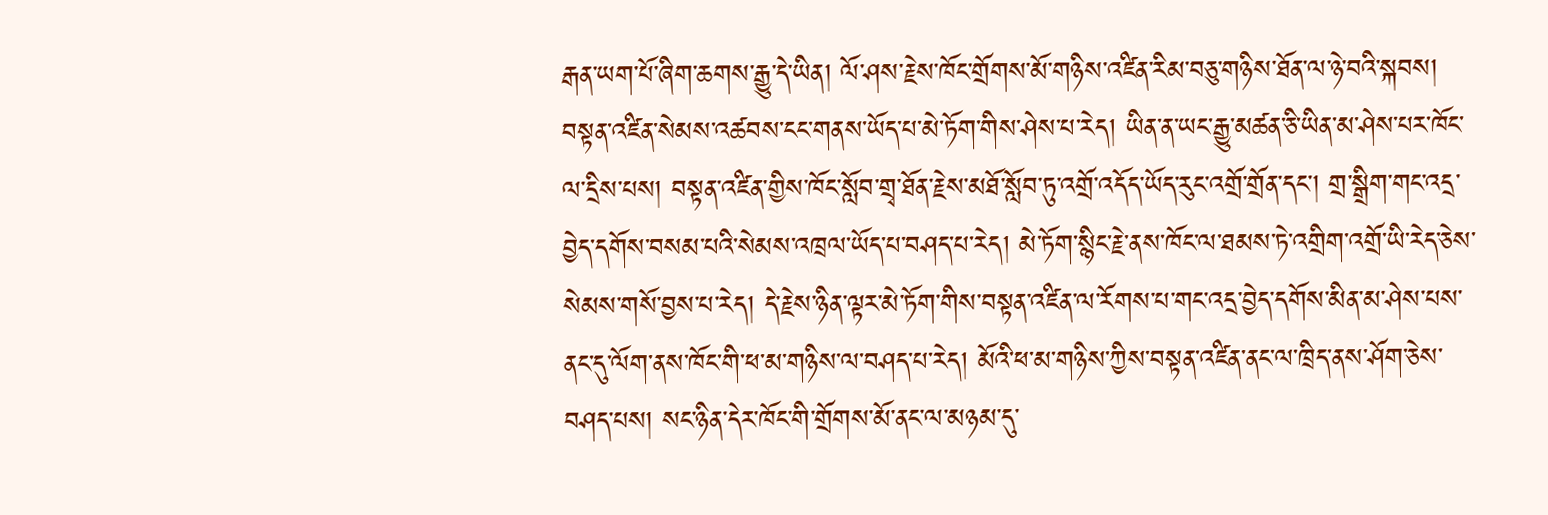རྒན་ཡག་པོ་ཞིག་ཆགས་རྒྱུ་དེ་ཡིན། ལོ་ཤས་རྗེས་ཁོང་གྲོགས་མོ་གཉིས་འཛིན་རིམ་བཅུ་གཉིས་ཐོན་ལ་ཉེ་བའི་སྐབས། བསྟན་འཛིན་སེམས་འཚབས་ངང་གནས་ཡོད་པ་མེ་ཏོག་གིས་ཤེས་པ་རེད། ཡིན་ན་ཡང་རྒྱུ་མཚན་ཅི་ཡིན་མ་ཤེས་པར་ཁོང་ལ་དྲིས་པས། བསྟན་འཛིན་གྱིས་ཁོང་སློབ་གྲྭ་ཐོན་རྗེས་མཐོ་སློབ་ཏུ་འགྲོ་འདོད་ཡོད་རུང་འགྲོ་གྲོན་དང་། གྲ་སྒྲིག་གང་འདྲ་བྱེད་དགོས་བསམ་པའི་སེམས་འཁྲལ་ཡོད་པ་བཤད་པ་རེད། མེ་ཏོག་སྙིང་རྗེ་ནས་ཁོང་ལ་ཐམས་ཏེ་འགྲིག་འགྲོ་ཡི་རེད་ཅེས་སེམས་གསོ་བྱས་པ་རེད། དེ་རྗེས་ཉིན་ལྟར་མེ་ཏོག་གིས་བསྟན་འཛིན་ལ་རོགས་པ་གང་འདྲ་བྱེད་དགོས་མིན་མ་ཤེས་པས་ནང་དུ་ལོག་ནས་ཁོང་གི་ཕ་མ་གཉིས་ལ་བཤད་པ་རེད། མོའི་ཕ་མ་གཉིས་ཀྱིས་བསྟན་འཛིན་ནང་ལ་ཁྲིད་ནས་ཤོག་ཅེས་བཤད་པས། སང་ཉིན་དེར་ཁོང་གི་གྲོགས་མོ་ནང་ལ་མཉམ་དུ་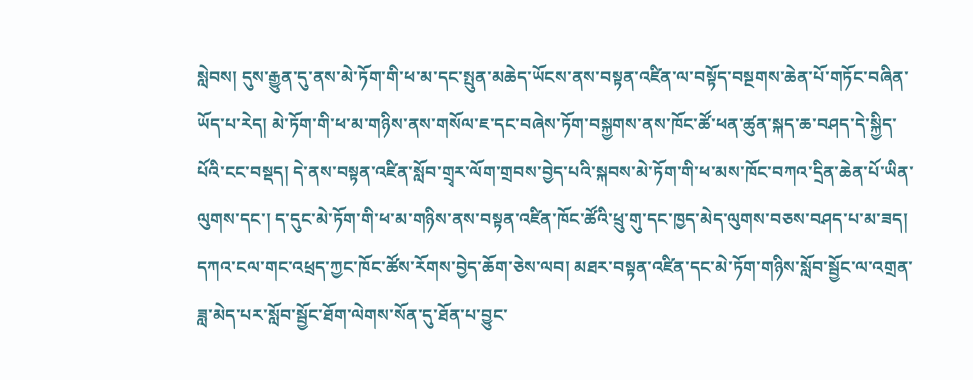སླེབས། དུས་རྒྱུན་དུ་ནས་མེ་ཏོག་གི་ཕ་མ་དང་སྤུན་མཆེད་ཡོངས་ནས་བསྟན་འཛིན་ལ་བསྟོད་བསྔགས་ཆེན་པོ་གཏོང་བཞིན་ཡོད་པ་རེད། མེ་ཏོག་གི་ཕ་མ་གཉིས་ནས་གསོལ་ཇ་དང་བཞེས་ཏོག་བསྐྱགས་ནས་ཁོང་ཚོ་ཕན་ཚུན་སྐད་ཆ་བཤད་དེ་སྐྱིད་པོའི་ངང་བསྡད། དེ་ནས་བསྟན་འཛིན་སློབ་གྲྭར་ལོག་གྲབས་བྱེད་པའི་སྐབས་མེ་ཏོག་གི་ཕ་མས་ཁོང་བཀའ་དྲིན་ཆེན་པོ་ཡིན་ལུགས་དང་། ད་དུང་མེ་ཏོག་གི་ཕ་མ་གཉིས་ནས་བསྟན་འཛིན་ཁོང་ཚོའི་ཕྲུ་གུ་དང་ཁྱད་མེད་ལུགས་བཅས་བཤད་པ་མ་ཟད། དཀའ་ངལ་གང་འཕྲད་ཀྱང་ཁོང་ཚོས་རོགས་བྱེད་ཆོག་ཅེས་ལབ། མཐར་བསྟན་འཛིན་དང་མེ་ཏོག་གཉིས་སློབ་སྦྱོང་ལ་འགྲན་ཟླ་མེད་པར་སློབ་སྦྱོང་ཐོག་ལེགས་སོན་དུ་ཐོན་པ་བྱུང་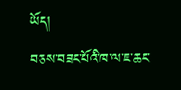ཡོད།
བཅས་བཟང་པོའི་ཁ་ལ་ཇ་ཆང་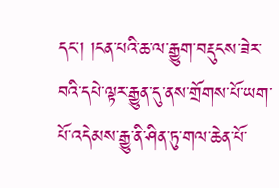དང་། །ངན་པའི་ཆ་ལ་རྒྱུག་བརྡུངས་ཟེར་བའི་དཔེ་ལྟར་རྒྱུན་དུ་ནས་གྲོགས་པོ་ཡག་པོ་འདེམས་རྒྱུ་ནི་ཤིན་ཏུ་གལ་ཆེན་པོ་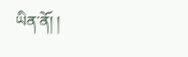ཡིན་ནོ། །